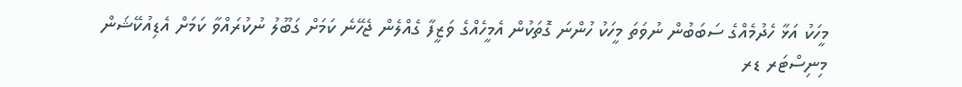މީހަކު އަޅާ ހެދުމެއްގެ ސަބަބުން ނުވަތަ މީހަކު ހުންނަ ގޮތަކުން އެމީހެއްގެ ވަޒީފާ ގެއްލެން ޖެހޭނެ ކަމަށް ގަބޫލު ނުކުރައްވާ ކަމަށް އެޑިއުކޭޝަން މިނިސްޓަރ ޑރ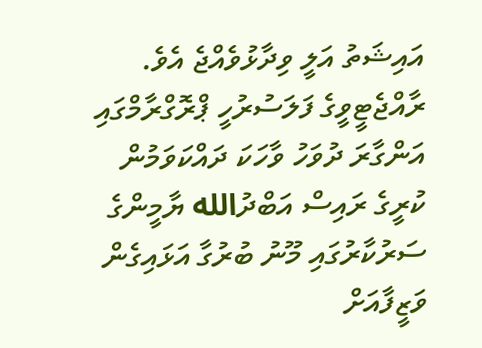އައިޝަތު އަލީ ވިދާޅުވެއްޖެ އެވެ.
ރާއްޖެޓީވީގެ ފަލަސުރުހީ ޕްރޮގްރާމްގައި އަންގާރަ ދުވަހު ވާހަކަ ދައްކަވަމުން ކުރީގެ ރައިސް އަބްދުالله ޔާމީންގެ ސަރުކާރުގައި މޫނު ބުރުގާ އަޅައިގެން ވަޒީފާއަށް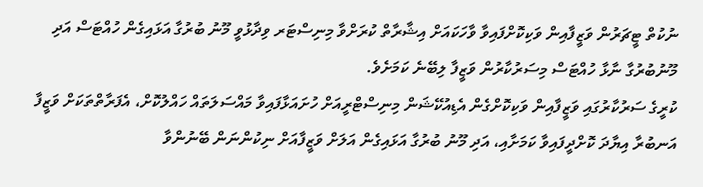ނުކުތް ޓީޗަރުން ވަޒީފާއިން ވަކިކޮށްފައިވާ ވާހަކައަށް އިޝާރާތް ކުރަށްވާ މިނިސްޓަރ ވިދާޅުވީ މޫނު ބުރުގާ އަޅައިގެން ހުއްޓަސް އަދި މޫނުބުރުގާ ނާޅާ ހުއްޓަސް މިސަރުކާރުން ވަޒީފާ ލިބޭނެ ކަމަށެވެ.
ކުރީގެ ސަރުކާރުގައި ވަޒީފާއިން ވަކިކޮށްގެން އެޑިއުކޭޝަން މިނިސްޓްރީއަށް ހުށައަޅާފައިވާ މައްސަލަތައް ހައްލުކޮށް، އެފަރާތްތަކަށް ވަޒީފާ އަނބުރާ އިޔާދަ ކޮށްދީފައިވާ ކަމަށާއި، އަދި މޫނު ބުރުގާ އަޅައިގެން އަލަށް ވަޒީފާއަށް ނިކުންނަން ބޭނުންވާ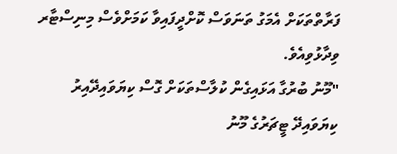ފަރާތްތަކަށް އެމަގު ތަނަވަސް ކޮށްދީފައިވާ ކަމަށްވެސް މިނިސްޓާރ ވިދާޅުވިއެވެ.
"މޫނު ބުރުގާ އަޅައިގެން ކުލާސްތަކަށް ގޮސް ކިޔަވައިދޭއިރު ކިޔަވައިދޭ ޓީޗަރުގެ މޫނު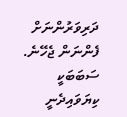ދަރިވަރުންނަށް ފެންނަން ޖެހޭނެ. ސަބަބަކީ ކިޔަވައިދެނީ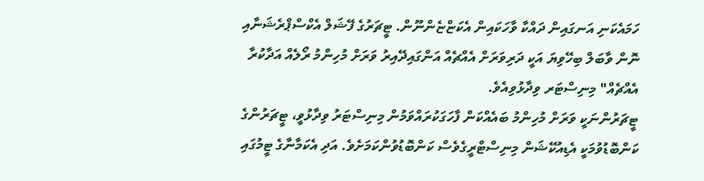ހަމައެކަނި އަނގައިން ދައްކާ ވާހަކައިން އެކަޏްޏެންނޫން. ޓީޗަރުގެ ފޭޝަލް އެކްސްޕްރެޝަނާއި ނޮން ވާބަލް ބިހޭވިޔަ އަކީ ދަރިވަރަށް އެއްޗެއް އަންގައިދޭއިރު ވަރަށް މުހިންމު ރޯލެއް އަދާކުރާ އެއްޗެއް" މިނިސްޓަރ ވިދާޅުވިއެވެ.
ޓީޗަރުންނަކީ ވަރަށް މުހިންމު ބައެއްކަން ފާހަގަކުރައްވަމުން މިނިސްޓަރު ވިދާޅުވީ، ޓީޗަރުންގެ ކަންބޮޑުވުމަކީ އެޑިއުކޭޝަން މިނިސްޓްރީގެވެސް ކަންބޮޑުވުންކަމަށެވެ. އަދި އެކަމާނާގެ ޓީމުގައި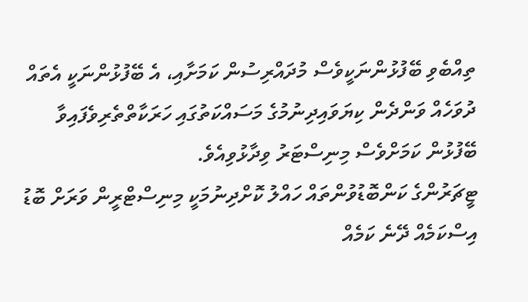ތިއްބެވި ބޭފުޅުންނަކީވެސް މުދައްރިސުން ކަމަށާއި، އެ ބޭފުޅުންނަކީ އެތައް ދުވަހެއް ވަންދެން ކިޔަވައިދިނުމުގެ މަސައްކަތުގައި ހަރަކާތްތެރިވެފައިވާ ބޭފުޅުން ކަމަށްވެސް މިނިސްޓަރު ވިދާޅުވިއެވެ.
ޓީޗަރުންގެ ކަންބޮޑުވުންތައް ހައްލު ކޮށްދިނުމަކީ މިނިސްޓްރީން ވަރަށް ބޮޑު އިސްކަމެއް ދޭނެ ކަމެއް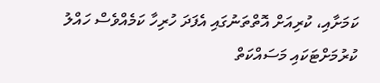ކަމަށާއި، ކުރިއަށް އޮތްތަނުގައި އެފަދަ ހުރިހާ ކަމެއްވެސް ހައްލު ކުރުމަށްޓަކައި މަސައްކަތް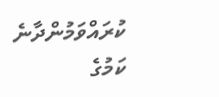ކުރައްވަމުންދާނެ ކަމުގެ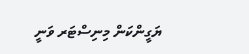ޔަގީންކަން މިނިސްޓަރ ވަނީ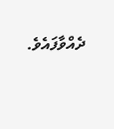ދެއްވާފައެވެ.